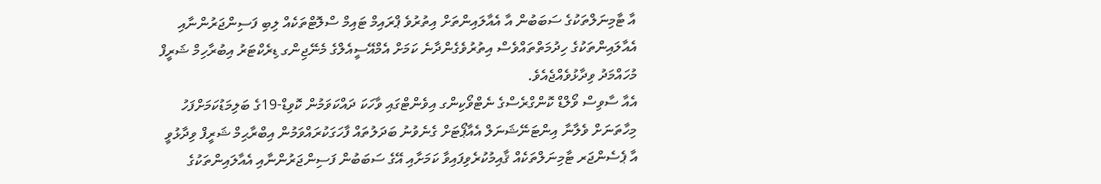އާ ޓާމިނަލްތަކުގެ ސަބަބުން އާ އެއާލައިންތަށް އިތުރުވެ ޕްރައިމް ޓައިމް ސްލޮޓްތަކެއް ލިބި ފަސިންޖަރުންނާއި އެއާލައިންތަކުގެ ހިދުމަތްތައްވެސް އިތުރުވެގެންދާނެ ކަމަށް އެމްއޭސީއެލްގެ މެނޭޖިންގ ޑިރެކްޓަރު އިބުރާހިމް ޝަރީފް މުހައްމަދު ވިދާޅުވެއްޖެއެވެ.
އެއާ ސާވިސް ވޯލްޑް ކޮންގްރެސްގެ ނެޓްވޯކިންގ އިވެންޓްގައި ވާހަކަ ދައްކަވަމުން ކޮވިޑް-19ގެ ބަލިމަޑުކަމަށްފަހު މިހާތަނަށް ވެލާނާ އިންޓަނޭޝަނަލް އެއާޕޯޓަށް ގެނެވުނު ބަދަލުތައް ފާހަގަކުރައްވަމުން އިބްރާޙިމް ޝަރީފް ވިދާޅުވީ އާ ޕެސެންޖަރ ޓާމިނަލްތަކެއް ޤާއިމުކުރެވިފައިވާ ކަމަށާއި އޭގެ ސަބަބުން ފަސިންޖަރުންނާއި އެއާލައިންތަކުގެ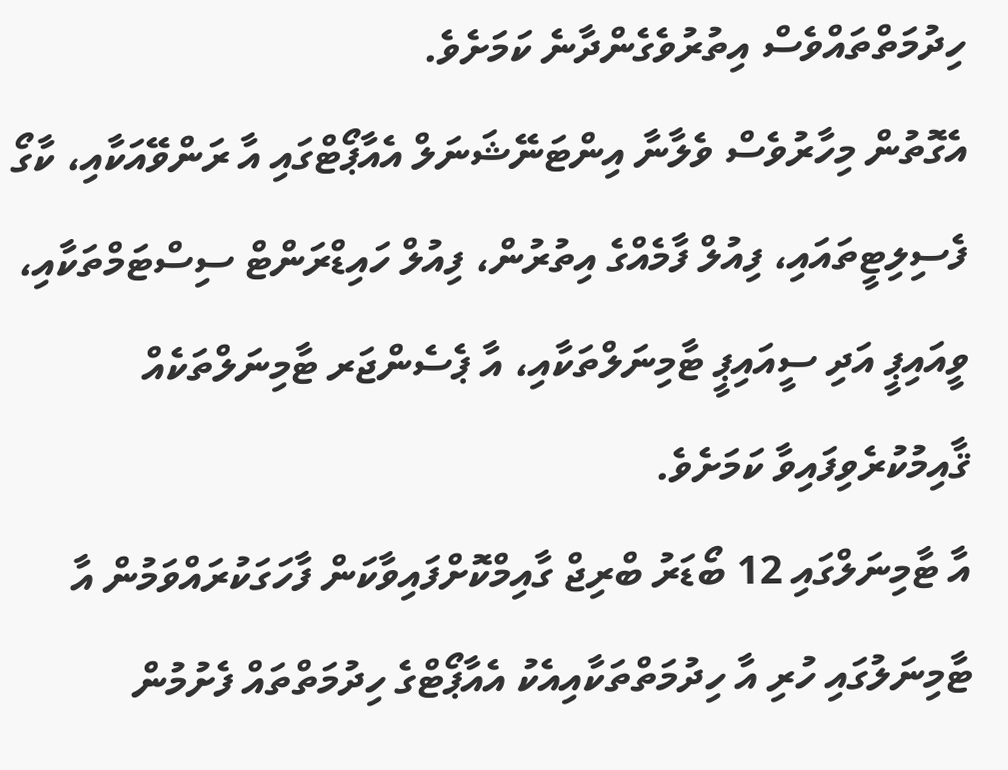ހިދުމަތްތައްވެސް އިތުރުވެގެންދާނެ ކަމަށެވެ.
އެގޮތުން މިހާރުވެސް ވެލާނާ އިންޓަނޭޝަނަލް އެއާޕޯޓްގައި އާ ރަންވޭއަކާއި، ކާގޯ ފެސިލިޓީތައައި، ފިއުލް ފާމެއްގެ އިތުރުން، ފިއުލް ހައިޑްރަންޓް ސިސްޓަމްތަކާއި، ވީއައިޕީ އަދި ސީއައިޕީ ޓާމިނަލްތަކާއި، އާ ޕެސެންޖަރ ޓާމިނަލްތަކެއް ޤާއިމުކުރެވިފައިވާ ކަމަށެވެ.
އާ ޓާމިނަލްގައި 12 ބޯޑަރު ބްރިޖް ގާއިމްކޮށްފައިވާކަން ފާހަގަކުރައްވަމުން އާ ޓާމިނަލުގައި ހުރި އާ ހިދުމަތްތަކާއިއެކު އެއާޕޯޓްގެ ހިދުމަތްތައް ފެށުމުން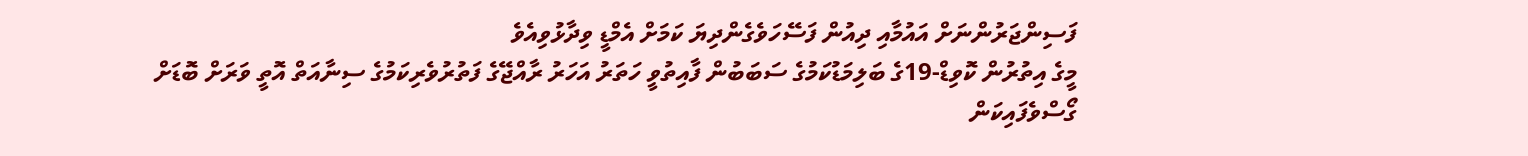ފަސިންޖަރުންނަށް އައުމާއި ދިއުން ފަސޭހަވެގެންދިޔަ ކަމަށް އެމްޑީ ވިދާޅުވިއެވެ
މީގެ އިތުރުން ކޮވިޑް-19ގެ ބަލިމަޑުކަމުގެ ސަބަބުން ފާއިތުވީ ހަތަރު އަހަރު ރާއްޖޭގެ ފަތުރުވެރިކަމުގެ ސިނާއަތް އޮތީ ވަރަށް ބޮޑަށް ގޯސްވެފައިކަން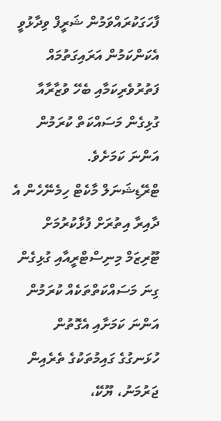ފާހަގަކުރައްވަމުން ޝަރީފް ވިދާޅުވީ އެކަންކަމުން އަރައިގަތުމައް ފަތުރުވެރިކަމާއި ބެހޭ ވުޒާރާއާ ގުޅިގެން މަސައްކަތް ކުރަމުން އަންނަ ކަމަށެވެ.
ޓްރޭޑިޝަނަލް މާކެޓް ހިމެނޭހެން އެ ދާއިރާ އިތުރަށް ފުޅާކުރުމަށް ޓޫރިޒަމް މިނިސްޓްރީއާއި ގުޅިގެން ގިނަ މަސައްކަތްތަކެއް ކުރަމުން އަންނަ ކަމަށާއި އެގޮތުން ހުޅަނގުގެ ގައިމުތަކުގެ ތެރެއިން ޖަރުމަނު، ޔޫކޭ،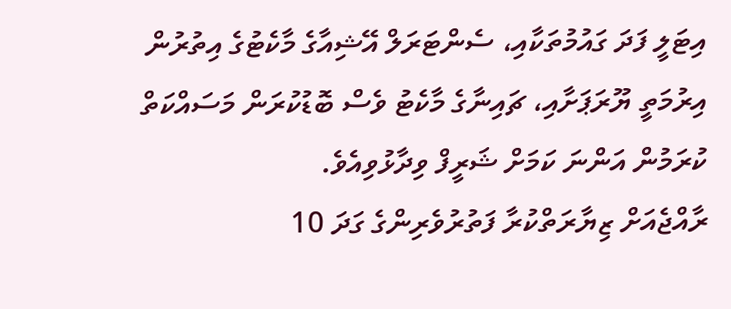އިޓަލީ ފަދަ ގައުމުތަކާއި، ސެންޓަރަލް އޭޝިއާގެ މާކެޓުގެ އިތުރުން އިރުމަތީ ޔޫރަޕަށާއި، ޗައިނާގެ މާކެޓު ވެސް ބޮޑުކުރަން މަސައްކަތް ކުރަމުން އަންނަ ކަމަށް ޝަރީފް ވިދާޅުވިއެވެ.
ރާއްޖެއަށް ޒިޔާރަތްކުރާ ފަތުރުވެރިންގެ ގަދަ 10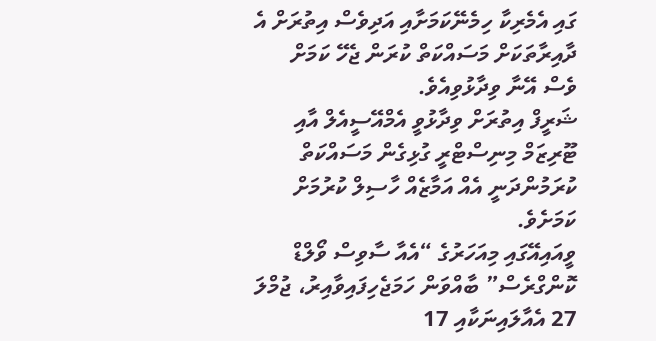ގައި އެމެރިކާ ހިމެނޭކަމަށާއި އަދިވެސް އިތުރަށް އެ ދާއިރާތަކަށް މަސައްކަތް ކުރަން ޖެހޭ ކަމަށް ވެސް އޭނާ ވިދާޅުވިއެވެ.
ޝަރީފް އިތުރަށް ވިދާޅުވީ އެމްއޭސީއެލް އާއި ޓޫރިޒަމް މިނިސްޓްރީ ގުޅިގެން މަސައްކަތް ކުރަމުންދަނީ އެއް އަމާޒެއް ހާސިލް ކުރުމަށް ކަމަށެވެ.
ވީއައިއޭގައި މިއަހަރުގެ “އެއާ ސާވިސް ވޯލްޑް ކޮންގްރެސް” ބާއްވަން ހަމަޖެހިފައިވާއިރު، ޖުމްލަ 27 އެއާލައިނަކާއި 17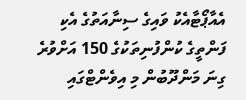އެއާޕޯޓާއެކު ވައިގެ ސިނާއަތުގެ އެކި ފަންތީގެ ކުންފުނިތަކުގެ 150 އަށްވުރެ ގިނަ މަންދޫބުން މި އިވެންޓްގައި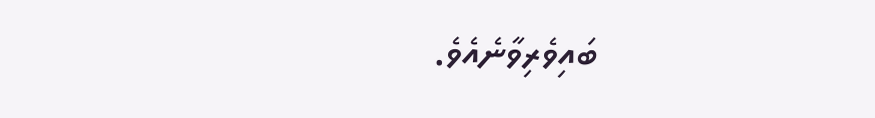ބައިވެރިވާނެއެވެ.